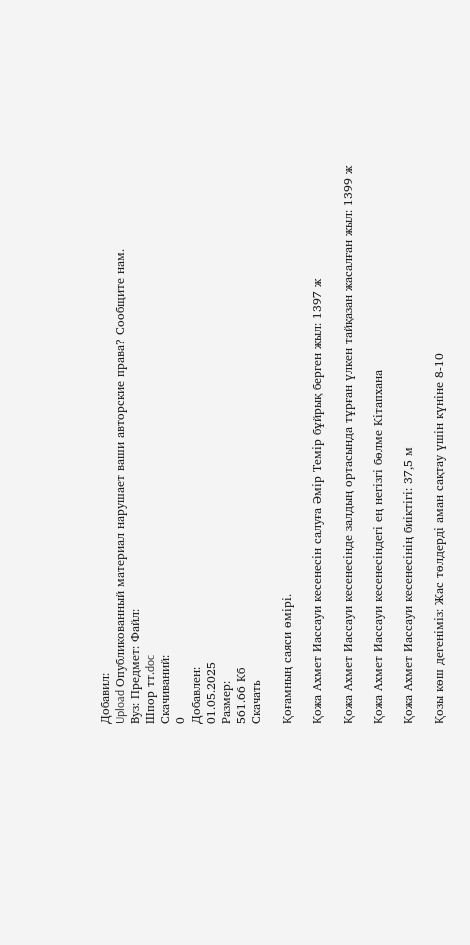Добавил:
Upload Опубликованный материал нарушает ваши авторские права? Сообщите нам.
Вуз: Предмет: Файл:
Шпор тт.doc
Скачиваний:
0
Добавлен:
01.05.2025
Размер:
561.66 Кб
Скачать

Қоғамның саяси өмірі.

Қожа Ахмет Иассауи кесенесін салуға Әмір Темір бұйрық берген жыл: 1397 ж

Қожа Ахмет Иассауи кесенесінде залдың ортасында тұрған үлкен тайқазан жасалған жыл: 1399 ж

Қожа Ахмет Иассауи кесенесіндегі ең негізгі бөлме Кітапхана

Қожа Ахмет Иассауи кесенесінің биіктігі: 37,5 м

Қозы көш дегеніміз: Жас төлдерді аман сақтау үшін күніне 8-10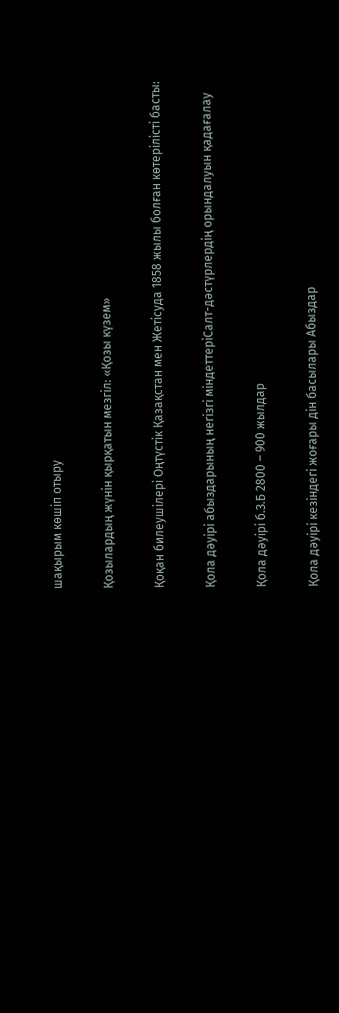шақырым көшіп отыру

Қозылардың жүнін қырқатын мезгіл: «Қозы күзем»

Қоқан билеушілері Оңтүстік Қазақстан мен Жетісуда 1858 жылы болған көтерілісті басты:

Қола дәуірі абыздарының негізгі міндеттеріСалт-дәстүрлердің орындалуын қадағалау

Қола дәуірі б.З.Б 2800 – 900 жылдар

Қола дәуірі кезіндегі жоғары дін басылары Абыздар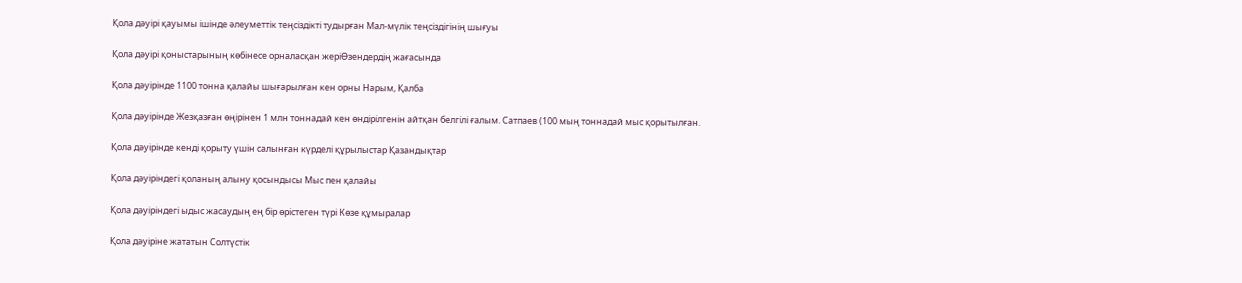Қола дәуірі қауымы ішінде әлеуметтік теңсіздікті тудырған Мал-мүлік теңсіздігінің шығуы

Қола дәуірі қоныстарының көбінесе орналасқан жеріӨзендердің жағасында

Қола дәуірінде 1100 тонна қалайы шығарылған кен орны Нарым, Қалба

Қола дәуірінде Жезқазған өңірінен 1 млн тоннадай кен өндірілгенін айтқан белгілі ғалым. Сатпаев (100 мың тоннадай мыс қорытылған.

Қола дәуірінде кенді қорыту үшін салынған күрделі құрылыстар Қазандықтар

Қола дәуіріндегі қоланың алыну қосындысы Мыс пен қалайы

Қола дәуіріндегі ыдыс жасаудың ең бір өрістеген түрі Көзе құмыралар

Қола дәуіріне жататын Солтүстік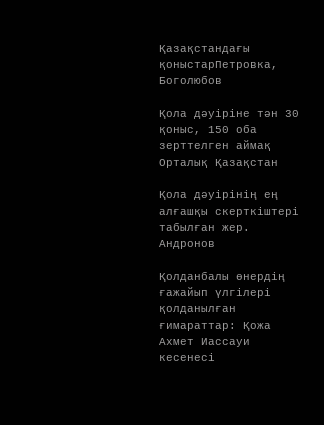Қазақстандағы қоныстарПетровка, Боголюбов

Қола дәуіріне тән 30 қоныс, 150 оба зерттелген аймақ Орталық Қазақстан

Қола дәуірінің ең алғашқы скерткіштері табылған жер. Андронов

Қолданбалы өнердің ғажайып үлгілері қолданылған ғимараттар: Қожа Ахмет Иассауи кесенесі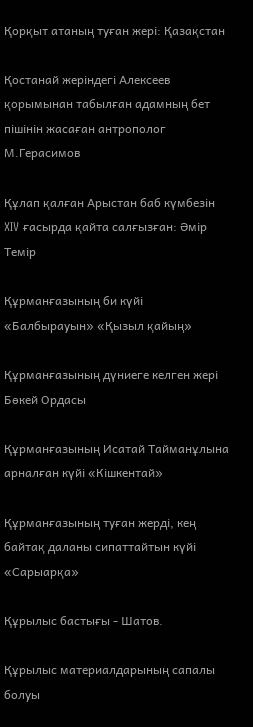Қорқыт атаның туған жері: Қазақстан

Қостанай жеріндегі Алексеев қорымынан табылған адамның бет пішінін жасаған антрополог М.Герасимов

Құлап қалған Арыстан баб күмбезін XIV ғасырда қайта салғызған: Әмір Темір

Құрманғазының би күйі «Балбырауын» «Қызыл қайың»

Құрманғазының дүниеге келген жері Бөкей Ордасы

Құрманғазының Исатай Тайманұлына арналған күйі «Кішкентай»

Құрманғазының туған жерді, кең байтақ даланы сипаттайтын күйі «Сарыарқа»

Құрылыс бастығы - Шатов.

Құрылыс материалдарының сапалы болуы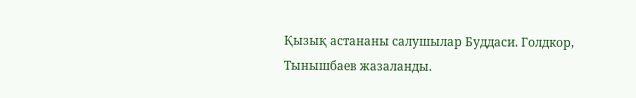Қызық астананы салушылар Буддаси. Голдкор, Тынышбаев жазаланды.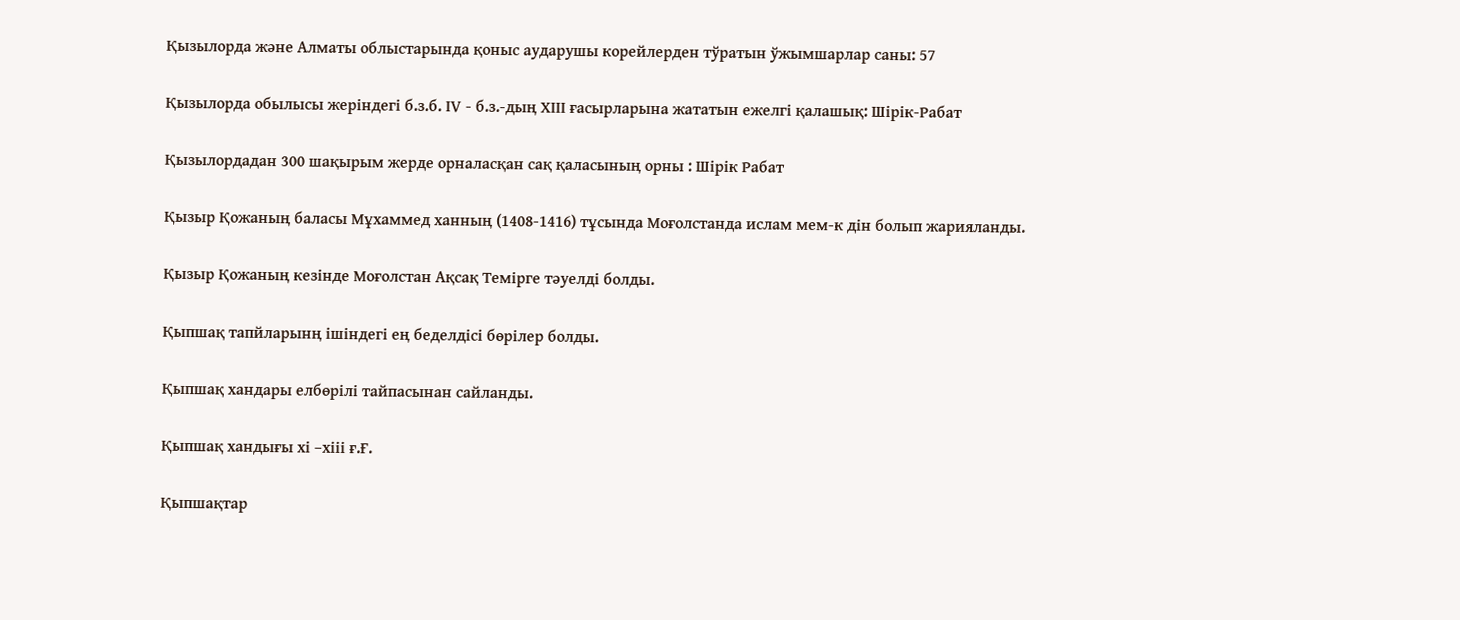Қызылорда және Алматы облыстарында қоныс аударушы корейлерден тўратын ўжымшарлар саны: 57

Қызылорда обылысы жеріндегі б.з.б. ІV - б.з.-дың ХІІІ ғасырларына жататын ежелгі қалашық: Шірік-Рабат

Қызылордадан 300 шақырым жерде орналасқан сақ қаласының орны : Шірік Рабат

Қызыр Қожаның баласы Мұхаммед ханның (1408-1416) тұсында Моғолстанда ислам мем-к дін болып жарияланды.

Қызыр Қожаның кезінде Моғолстан Ақсақ Темірге тәуелді болды.

Қыпшақ тапйларынң ішіндегі ең беделдісі бөрілер болды.

Қыпшақ хандары елбөрілі тайпасынан сайланды.

Қыпшақ хандығы хі –хііі ғ.Ғ.

Қыпшақтар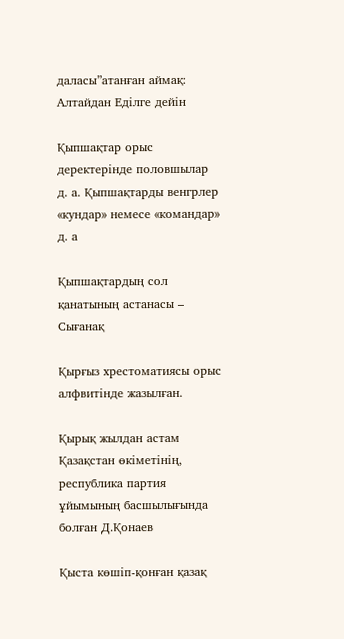даласы”атанған аймақ: Алтайдан Еділге дейін

Қыпшақтар орыс деректерінде половшылар д. а. Қыпшақтарды венгрлер «кундар» немесе «командар» д. а

Қыпшақтардың сол қанатының астанасы – Сығанақ

Қырғыз хрестоматиясы орыс алфвитінде жазылған.

Қырық жылдан астам Қазақстан өкіметінің, республика партия ұйымының басшылығында болған Д.Қонаев

Қыста көшіп-қонған қазақ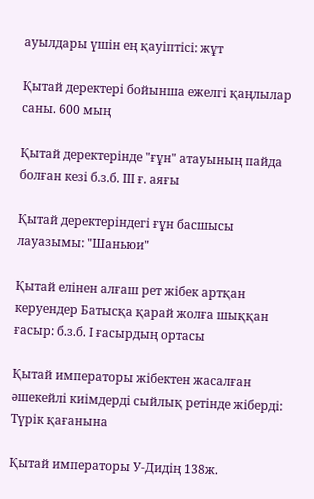ауылдары үшін ең қауіптісі: жұт

Қытай деректері бойынша ежелгі қаңлылар саны. 600 мың

Қытай деректерінде "ғұн" атауының пайда болған кезі б.з.б. ІІІ ғ. аяғы

Қытай деректеріндегі ғұн басшысы лауазымы: "Шаньюи"

Қытай елінен алғаш рет жібек артқан керуендер Батысқа қарай жолға шыққан ғасыр: б.з.б. І ғасырдың ортасы

Қытай императоры жібектен жасалған әшекейлі киімдерді сыйлық ретінде жіберді: Түрік қағанына

Қытай императоры У-Дидің 138ж.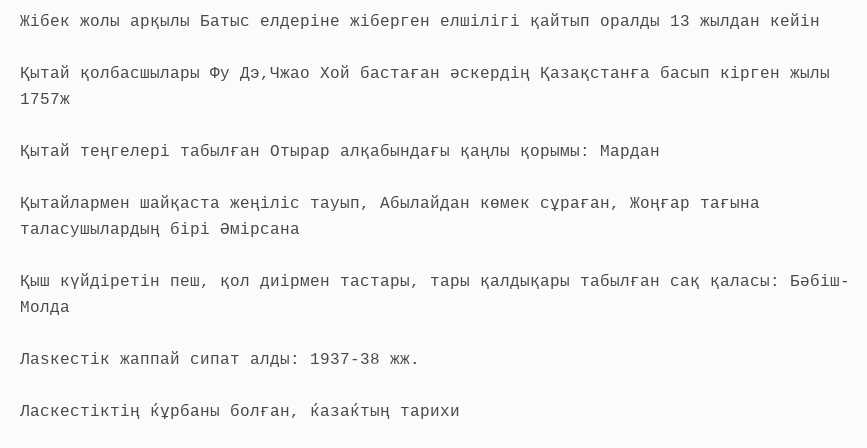Жібек жолы арқылы Батыс елдеріне жіберген елшілігі қайтып оралды 13 жылдан кейін

Қытай қолбасшылары Фу Дэ,Чжао Хой бастаған әскердің Қазақстанға басып кірген жылы 1757ж

Қытай теңгелері табылған Отырар алқабындағы қаңлы қорымы: Мардан

Қытайлармен шайқаста жеңіліс тауып, Абылайдан көмек сұраған, Жоңғар тағына таласушылардың бірі Әмірсана

Қыш күйдіретін пеш, қол диірмен тастары, тары қалдықары табылған сақ қаласы: Бәбіш-Молда

Лаѕкестік жаппай сипат алды: 1937-38 жж.

Ласкестіктің ќұрбаны болған, ќазаќтың тарихи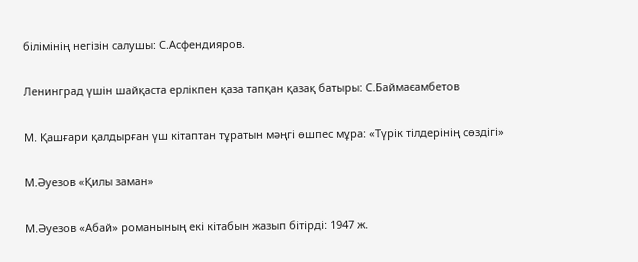білімінің негізін салушы: С.Асфендияров.

Ленинград үшін шайқаста ерлікпен қаза тапқан қазақ батыры: С.Баймаєамбетов

М. Қашғари қалдырған үш кітаптан тұратын мәңгі өшпес мұра: «Түрік тілдерінің сөздігі»

М.Әуезов «Қилы заман»

М.Әуезов «Абай» романының екі кітабын жазып бітірді: 1947 ж.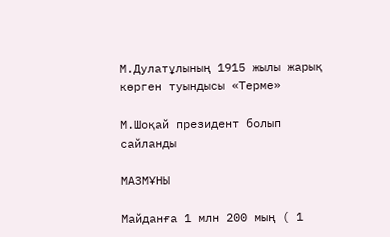М.Дулатұлының 1915 жылы жарық көрген туындысы «Терме»

М.Шоқай президент болып сайланды

МАЗМҰНЫ

Майданға 1 млн 200 мың ( 1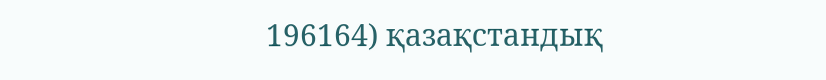196164) қазақстандық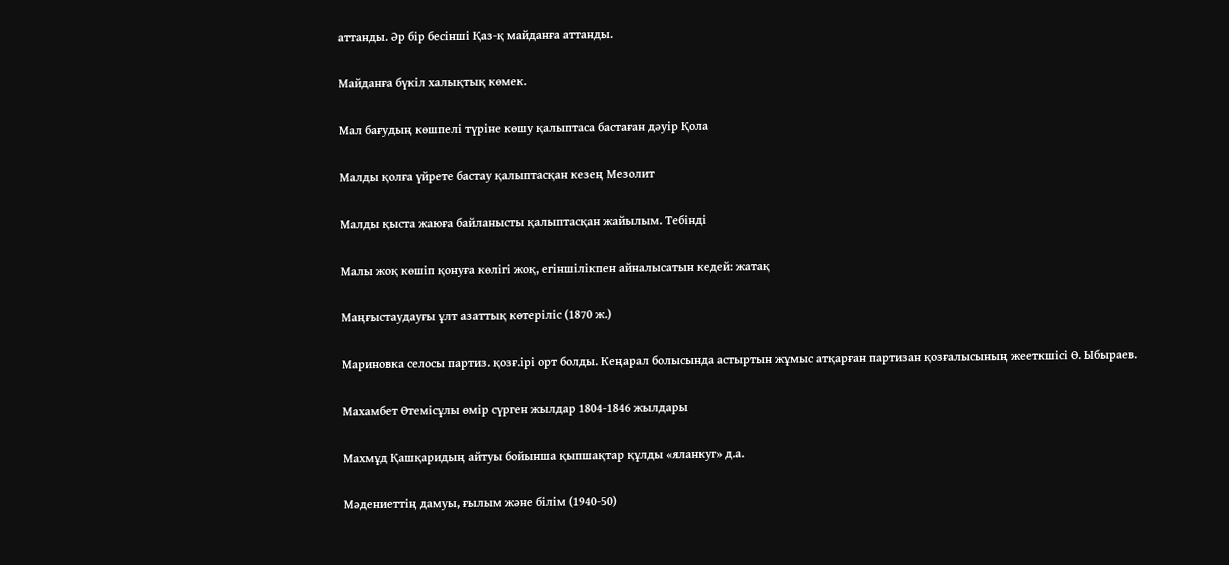аттанды. Әр бір бесінші Қаз-қ майданға аттанды.

Майданға бүкіл халықтық көмек.

Мал бағудың көшпелі түріне көшу қалыптаса бастаған дәуір Қола

Малды қолға үйрете бастау қалыптасқан кезең Мезолит

Малды қыста жаюға байланысты қалыптасқан жайылым. Тебінді

Малы жоқ көшіп қонуға көлігі жоқ, егіншілікпен айналысатын кедей: жатақ

Маңғыстаудауғы ұлт азаттық көтеріліс (1870 ж.)

Мариновка селосы партиз. қозғ.ірі орт болды. Кеңарал болысында астыртын жұмыс атқарған партизан қозғалысының жееткшісі Ө. Ыбыраев.

Махамбет Өтемісұлы өмір сүрген жылдар 1804-1846 жылдары

Махмұд Қашқаридың айтуы бойынша қыпшақтар құлды «яланкуг» д.а.

Мәдениеттің дамуы, ғылым және білім (1940-50)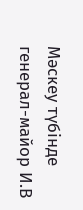Мәскеу түбінде генерал-майор И.В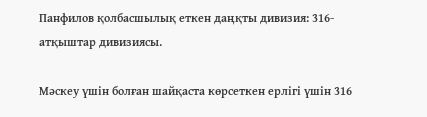Панфилов қолбасшылық еткен даңқты дивизия: 316-атқыштар дивизиясы.

Мәскеу үшін болған шайқаста көрсеткен ерлігі үшін 316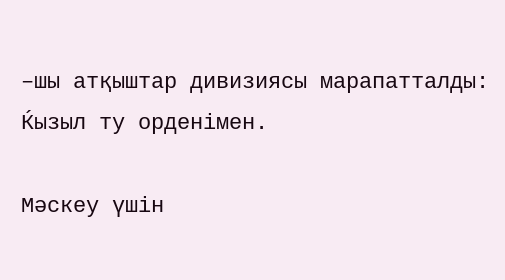–шы атқыштар дивизиясы марапатталды: Ќызыл ту орденімен.

Мәскеу үшін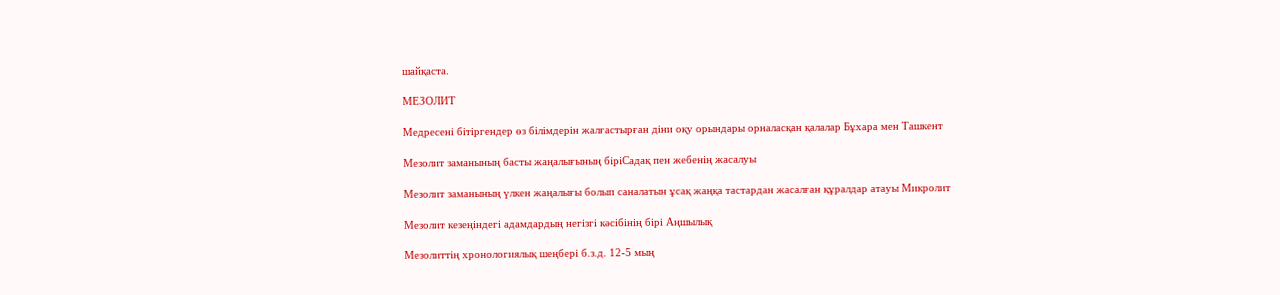шайқаста.

МЕЗОЛИТ

Медресені бітіргендер өз білімдерін жалғастырған діни оқу орындары орналасқан қалалар Бұхара мен Ташкент

Мезолит заманының басты жаңалығының біріСадақ пен жебенің жасалуы

Мезолит заманының үлкен жаңалығы болып саналатын ұсақ жаңқа тастардан жасалған құралдар атауы Микролит

Мезолит кезеңіндегі адамдардың негізгі кәсібінің бірі Аңшылық

Мезолиттің хронологиялық шеңбері б.з.д. 12-5 мың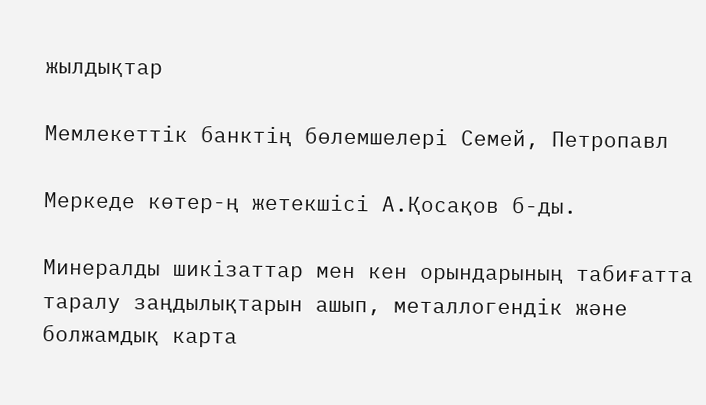жылдықтар

Мемлекеттік банктің бөлемшелері Семей, Петропавл

Меркеде көтер-ң жетекшісі А.Қосақов б-ды.

Минералды шикізаттар мен кен орындарының табиғатта таралу заңдылықтарын ашып, металлогендік және болжамдық карта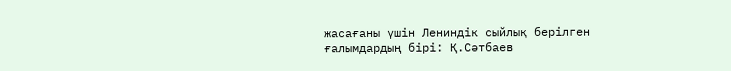жасағаны үшін Лениндік сыйлық берілген ғалымдардың бірі: Қ.Сәтбаев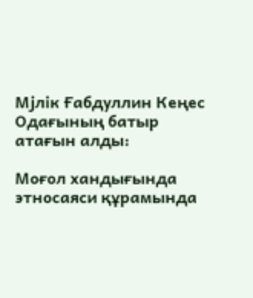Мјлік Ғабдуллин Кеңес Одағының батыр атағын алды:

Моғол хандығында этносаяси құрамында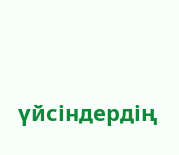үйсіндердің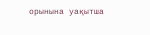орынына уақытша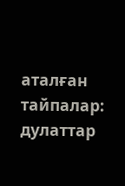аталған тайпалар: дулаттар